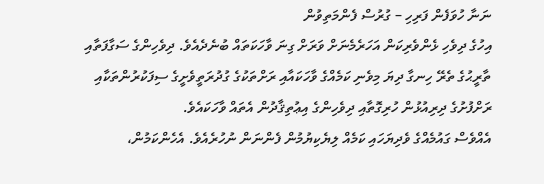ނަނާ ހުވަފެން ފަރިހި – ގުރުސް ފެންމަތިވުން
އިހުގެ ދިވެހި ޅެންވެރިކަން އަހަރެމެނަށް ވަރަށް ގިނަ ވާހަކަތައް ބުނެދެއެވެ. ދިވެހިންގެ ސަގާފަތާއި ތާރީޙުގެ ތެރޭ ހިނގާ ދިޔަ މިވެނި ކަމެއްގެ ވާހަކައާއި ރަށްތަކުގެ ގުދުރަތީވެށީގެ ސިފަކުރުންތަކާއި ރަށްފުށުގެ ދިރިއުޅުން ހުރިގޮތާއި ދިވެހިންގެ އިޢުތިޤާދުން އެތައް ވާހަކައެވެ.
އެއްވެސް ގައުމެއްގެ ވެދިޔަހައި ކަމެއް ލިޔެކިޔުމުން ފެންނަން ނުހުރެއެވެ. އެހެންކަމުން،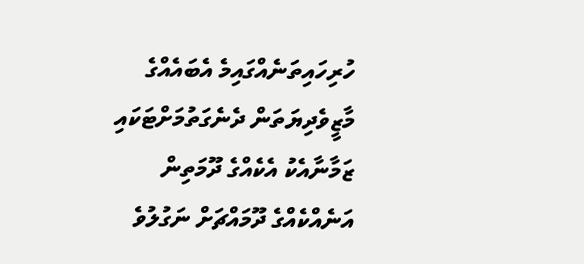ހުރިހައިތަނެއްގައިމެ އެބައެއްގެ މާޒީވެދިޔަތަން ދެނެގަތުމަށްޓަކައި ޒަމާނާއެކު އެކެއްގެ ދޫމަތިން އަނެއްކެއްގެ ދޫމައްޗަށް ނަގުލުވެ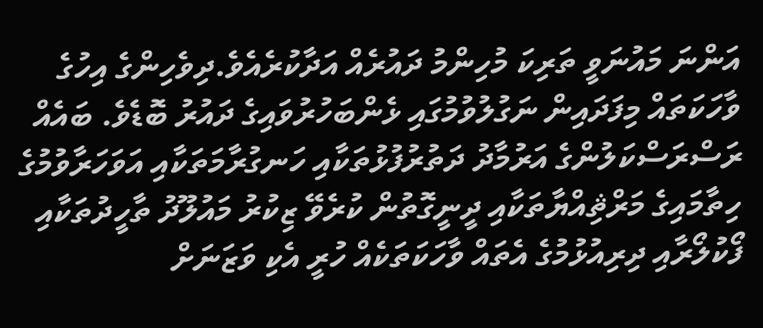އަންނަ މައުނަވީ ތަރިކަ މުހިންމު ދައުރެއް އަދާކުރެއެވެ.ދިވެހިންގެ އިހުގެ ވާހަކަތައް މިފަދައިން ނަގުލުވުމުގައި ޅެންބަހުރުވައިގެ ދައުރު ބޮޑެވެ. ބައެއް ރަސްރަސްކަލުންގެ އަރުމާދު ދަތުރުފުޅުތަކާއި ހަނގުރާމަތަކާއި އަވަހަރާވުމުގެ ހިތާމައިގެ މަރްޘިއްޔާތަކާއި ދީނީގޮތުން ކުރެވޭ ޒިކުރު މައުލޫދު ތާހީދުތަކާއި ފޯކުލޯރާއި ދިރިއުޅުމުގެ އެތައް ވާހަކަތަކެއް ހުރީ އެކި ވަޒަނަށް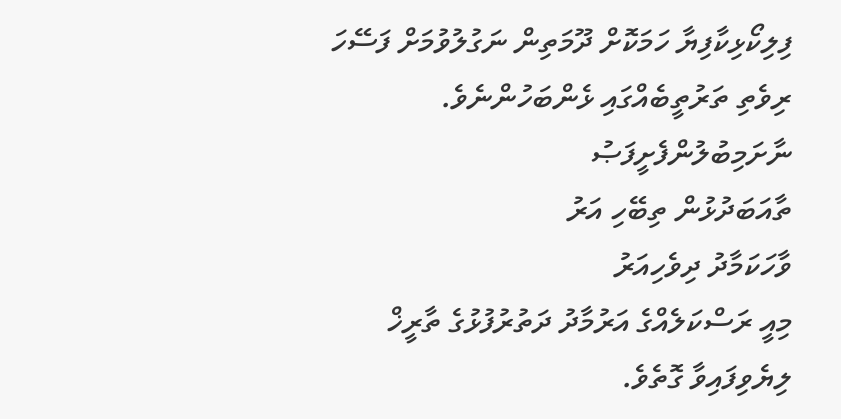ފިލިކޯޅިކާފިޔާ ހަމަކޮށް ދޫމަތިން ނަގުލުވުމަށް ފަސޭހަ ރިވެތި ތަރުތީބެއްގައި ޅެންބަހުންނެވެ.
ނާށަމިބުލުންފެށީފަޞު
ތާއަބަދުޅުން ތިބޭހި އަރު
ވާހަކަމާދު ދިވެހިއަރު
މިއީ ރަސްކަލެއްގެ އަރުމާދު ދަތުރުފުޅުގެ ތާރީޚް ލިޔެވިފައިވާ ގޮތެވެ.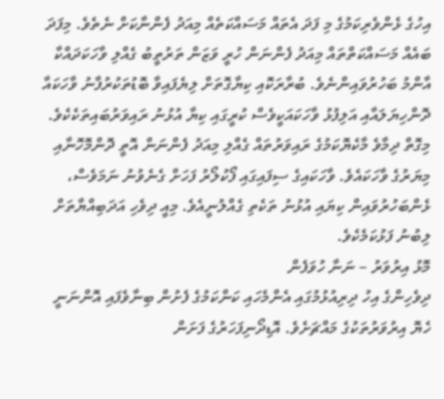އިހުގެ ޅެންވެރިކަމުގެ މި ފަދަ އެތައް މަސައްކަތެއް މިއަދު ފެންނާކަށް ނެތެވެ. މިފަދަ ބައެއް މަސައްކަތްތައް މިއަދު ފެންނަން ހުރީ ވަޒަން ތަރުތީބު ގެއްލި ވާހަކަދައްކާ އާންމު ބަހުރުވައިންނެވެ. ބުރާރަކޮއި ކިޔާގޮތަށް ލިޔެފައިވާ ބޮޑުތަކުރުފާނު ވާހަކައާ ދޮންހިޔަލައާއި އަލިފުޅު ވާހަކައަކީވެސް ކުރީގައި ކިޔާ އުޅުނު ރައިވަރުބައިތަކެކެވެ. މިގޮތް ދިމާވެ މާކެޔޮކަމުގެ ރައިވަރުތައް ގެއްލި މިއަދު ފެންނަން އޮތީ ދޮންމޮހޮނާއި މިޔަރުގެ ވާހަކައެވެ. ވާހަކައިގެ ސިފައިގައި ފޯކުލޯރު ފަހަށް ގެނެވުނު ނަމަވެސް، ޅެންބަހުރުވައިން ކިޔައި އުޅުނު ތަކެތި ގެއްލުނީއެވެ. މިއީ ދިވެހި އަދަބިއްޔާތަށް ލިބުނު ފަޅުކަމެކެވެ.
މޮޅު އިރުވަރު – ނަނާ ހުވަފެން
ދިވެހިންގެ އިހު ދިރިއުޅުމުގައި އެންމެހައި ކަންކަމުގެ ފެށުން ބިނާވެފައި އޮންނަނީ ހެޔޮ އިރުވަރުތަކުގެ މައްޗަށެވެ. އޮޑިދޯނިފަހަރުގެ ފަށަން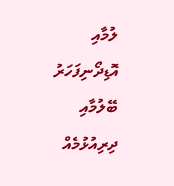ލުމާއި އޮޑިދޯނިފަހަރު ބޭލުމާއި ދިރިއުޅުމެއް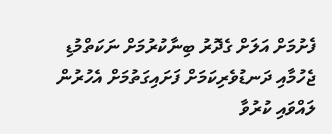ފެށުމަށް އަލަށް ގެދޮރު ބިނާކުރުމަށް ނަކަތްމުޑި ޖެހުމާއި ދަނޑުވެރިކަމަށް ފަށައިގަތުމަށް އެހުރުން ލައްވައި ކުރުވާ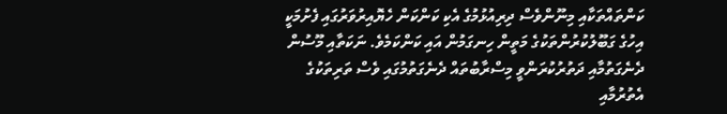ކަންތައްތަކާއި މިނޫންވެސް ދިރިއުޅުމުގެ އެކި ކަންކަން ހެޔޮއިރުވަރުގައި ފެށުމަކީ އިހުގެ ގަބޫލުކުރުންތަކުގެ މަތީން ހިނގަމުން އައި ކަންކަމެވެ. ނަކަތާއި މޫސުން ދެނެގަތުމާއި ދަތުރުކުރަންވީ މިސްރާބުތައް ދެނެގަތުމުގައި ވެސް ތަރިތަކުގެ އެތުރުމާއި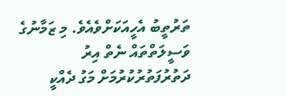ތަރުތީބު އެހީއަކަށްވެއެވެ. މި ޒަމާނުގެ ވަސީލަތްތައް ނެތް އިރު ދަތުރުފަތުރުކުރުމަށް މަގު ދެއްކީ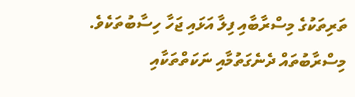ތަރިތަކުގެ މިސްރާބާއި ފިލާ އަޅައި ޖަހާ ހިސާބުތަކެވެ. މިސްރާބުތައް ދެނެގަތުމާއި ނަކަތްތަކާއި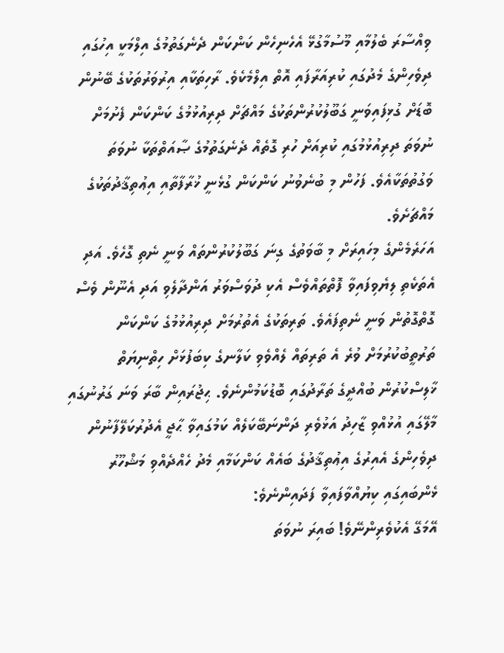ވިއްސާރަ ބެލުމާއި މޫސުމާގުޅޭ އެހެނިހެން ކަންކަން ދެނެގަތުމުގެ އިލްމަކީ އިހުގައި ދިވެހިންގެ މެދުގައި ކުރިއަރާފައި އޮތް އިލްމެކެވެ. ރާހިތަކާއި އިރުވަރުތަކުގެ ބޭނުން ބޮޑަށް ގުޅިފައިވަނީ ގަބޫލުކުރުންތަކުގެ މައްޗަށް ދިރިއުޅުމުގެ ކަންކަން ފެށުމަށް ނުވަތަ ދިރިއުޅުމުގައި ކުރިއަށް ހުރި ގޮތެއް ދެނެގަތުމުގެ ޞާއަތްތަކާ ނުވަތަ ވަގުތުތަކާއެވެ. ފަހުން މި ބުނެވުނު ކަންކަން ގުޅެނީ ޚުރާފާތާއި އިޢުތިޤާދުތަކުގެ މައްޗަށެވެ.
އަހަރެމެންގެ މިހައިރަށް މި ބާވަތުގެ ގިނަ ގަބޫލުކުރުންތައް ވަނީ ނެތި ގޮހެވެ. އަދި އެތަކެތި ލިޔެވިފައިވާ ފޮތްތައްވެސް އެކި ދުވަސްވަރު އަންދާލެވި އަދި އެނޫން ވެސް ގޮތްގޮތުން ވަނީ ނެތިފައެވެ. ތަރިތަކުގެ އެތުރުމަށް ދިރިއުޅުމުގެ ކަންކަން ތަރުތީބުކުރުމަށް ވުރެ އެ ތަރިތައް ލެއްވެވި ކަލާނގެ ކިބަފުޅަށް ހިތްނިޔަތް ޚާލިސްކުރުން ބުއްދީގެ ތަރާދުގައި ބޮޑުކަމުންނެވެ. ޙިޖުރައިން ބާރަ ވަނަ ގަރުނުގައި މާލޭގައި އުޅުއްވި ޒާހިދު އަޅުވެރި ދަންނަބޭކަލެއް ކަމުގައިވާ ޙާޖީ އެދުރުކަލޭފާނުން ދިވެހިންގެ އެއިރުގެ އިޢުތިޤާދުގެ ބައެއް ކަންކަމާއި މެދު ހެއްދެއްވި މަޝްހޫރު ޅެންބައިގައި ކިޔުއްވާފައިވާ ފަދައިންނެވެ:
އޭމަގޭ އެކުވެރިންނޭވެ! ބައިރަ ނުވަތަ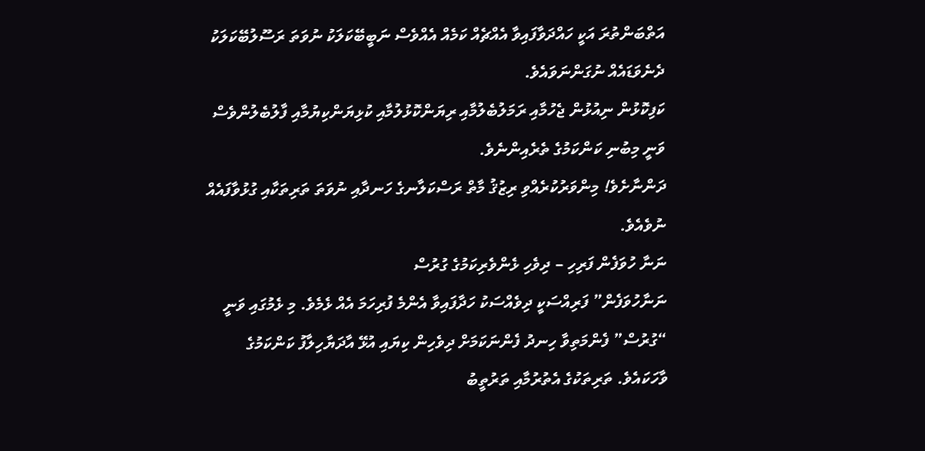އަތްބަންތުރަ އަކީ ހައްދަވާފައިވާ އެއްޗެއް ކަމެއް އެއްވެސް ނަބީބޭކަލަކު ނުވަތަ ރަސޫލުބޭކަލަކު ދެނެވަޑައެއް ނުގަންނަވައެވެ.
ކަފިކޮޅުން ނިއުޅުން ޖެހުމާއި ރަމަލުބެލުމާއި ރިޔަންކޮޅުލުމާއި ކުޅިޔަންކިޔުމާއި ފާލުބެލުންވެސް ވަނީ މިބުނި ކަންކަމުގެ ތެރެއިންނެވެ.
ދަންނާށެވެ! މިންވަރުކުރެއްވި ރިޒުޤު މާތް ރަސްކަލާނގެ ހަނދާއި ނުވަތަ ތަރިތަކާއި ގުޅުވާފައެއް ނުވެއެވެ.
ނަނާ ހުވަފެން ފަރިހި – ދިވެހި ޅެންވެރިކަމުގެ ގުރުސް
ނަނާހުވަފެން” ފަރިއްސަކީ ދިވެއްސަކު ހަދާފައިވާ އެންމެ ފުރިހަމަ އެއް ޅެމެވެ. މި ޅެމުގައި ވަނީ “ގުރުސް” ފެންމަތިވާ ހިނދު ފެންނަކަމަށް ދިވެހިން ކިޔައި އުޅޭ އާދަޔާހިލާފު ކަންކަމުގެ ވާހަކައެވެ. ތަރިތަކުގެ އެތުރުމާއި ތަރުތީބު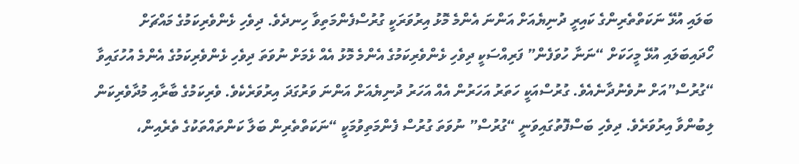ބަލައި އުޅޭ ނަކަތްތެރިންގެ ކައިރީ ދުނިޔެއަށް އަންނަ އެންމެ މޮޅު އިރުވަރަކީ ގުރުސްފެންމަތިވާ ހިނދެވެ. ދިވެހި ޅެންވެރިކަމުގެ މައްޗަށް ހޯދައިބަލައި އުޅޭ މީހަކަށް “ނަނާ ހުވަފެން” ފަރިއްސަކީ ދިވެހި ޅެންވެރިކަމުގެ އެންމެ މޮޅު އެއް ޅެމަށް ނުވަތަ ދިވެހި ޅެންވެރިކަމުގެ އެންމެ އުހުގައިވާ “ގުރުސް”އަށް ނުވެނުދާނެއެވެ. ގުރުސްއަކީ ހަތަރު އަހަރުން އެއް އަހަރު ދުނިޔެއަށް އަންނަ ވަރުގަދަ އިރުވަރެކެވެ. ވެރިކަމުގެ ބާރާއި މުދާވެރިކަން ލިބުންވާ އިރުވަރެވެ. ދިވެހި ބަސްފޮތުގައިވަނީ “ގުރުސް” ނުވަތަ ގުރުސް ފެންމަތިވުމަކީ “ނަކަތްތެރިން ބަލާ ކަންތައްތަކުގެ ތެރެއިން،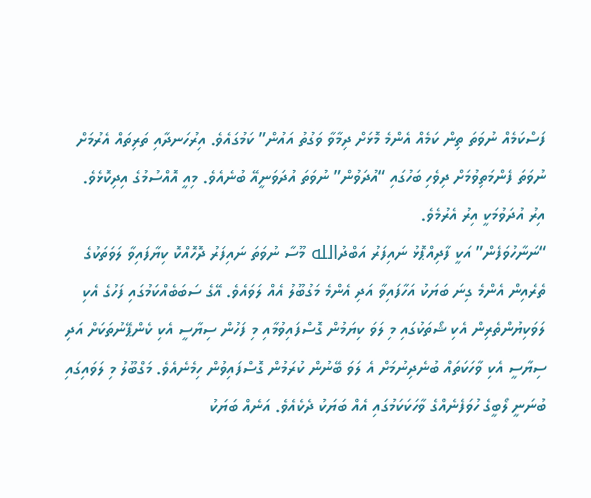ފަސްކަމެއް ނުވަތަ ތިން ކަމެއް އެންމެ މޮޅަށް ދިމާވާ ވަގުތު އައުން” ކަމުގައެވެ. އިރުހަނދާއި ތަރިތައް އެރުމަށް ނުވަތަ ފެންމަތިވުމަށް ދިވެހި ބަހުގައި “އުދަވުން” ނުވަތަ އުދަވަނީއޭ ބުނެއެވެ. މިއީ އޮއްސުމުގެ އިދިކޮޅެވެ. އިރު އުދަވުމަކީ އިރު އެރުމެވެ.
“ނަނާހުވަފެން” އަކީ ފާދިއްޕޮޅު ނައިފަރު އަބްދުالله މޫސާ ނުވަތަ ނައިފަރު ދޮހޮއްކޮ ކިޔާފައިވާ ލަވަތަކުގެ ތެރެއިން އެންމެ ގިނަ ބަޔަކު އަހާފައިވާ އަދި އެންމެ މަގުބޫލު އެއް ލަވައެވެ. އޭގެ ސަބަބެއްކަމުގައި ފަހުގެ އެކި ލަވަކިޔުންތެރިން އެކި ޝޯތަކުގައި މި ލަވަ ކިޔަމުން ގޮސްފައިވުމާއި މި ފަހުން ސިޔާސީ އެކި ކެންޕޭނުތަކަށް އަދި ސިޔާސީ އެކި ވާހަކަތައް ބުނެދިނުމަށް އެ ލަވަ ބޭނުން ކުރަމުން ގޮސްފައިވުން ހިމެނެއެވެ. މަގްބޫލު މި ލަވައިގައި ބުނަނީ ލޯބީގެ ހުވަފެނެއްގެ ވާހަކަކަމުގައި އެއް ބަޔަކު ދެކެއެވެ. އަނެއް ބަޔަކު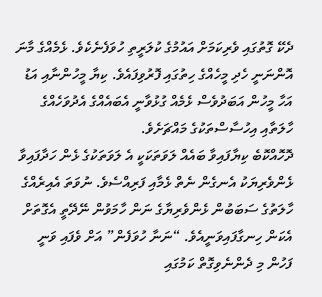ދެކޭ ގޮތުގައި ވެރިކަމަށް އައުމުގެ ކުލަރީތި ހުވަފެނެކެވެ. ޅެމެއްގެ މާނަ އޮންނަނީ ހެދި މީހެއްގެ ހިތުގައި ފޮރުވިފައެވެ. ކިޔާ މީހުންނާއި އަޑު އަހާ މީހުން އަބަދުވެސް ޅެމެއް ގުޅުވާނީ އެބައެއްގެ އެދުވަހެއްގެ ހާލަތާއި އިހުސާސްތަކުގެ މައްޗަށެވެ.
ދޮހޮއްކޮބެ ކިޔާފައިވާ ބައެއް ލަވަތަކަކީ އެ ލަވަތަކުގެ ޅެން ހަދާފައިވާ ޅެންވެރިޔަކު އެނގެން ނެތް ޅެމާއި ފަރިއްސެވެ. ނުވަތަ އެއިރެއްގެ ހާލަތުގެ ސަބަބުން ޅެންވެރިޔާގެ ނަން ހާމަވުން ނޭދޭތީ އެގޮތަށް އެކަން ހިނގާފައިވަނީއެވެ. “ނަނާ ހުވަފެން” އަށް ވެފައި ވަނީ ފަހުން މި ދެންނެވިގޮތް ކަމުގައި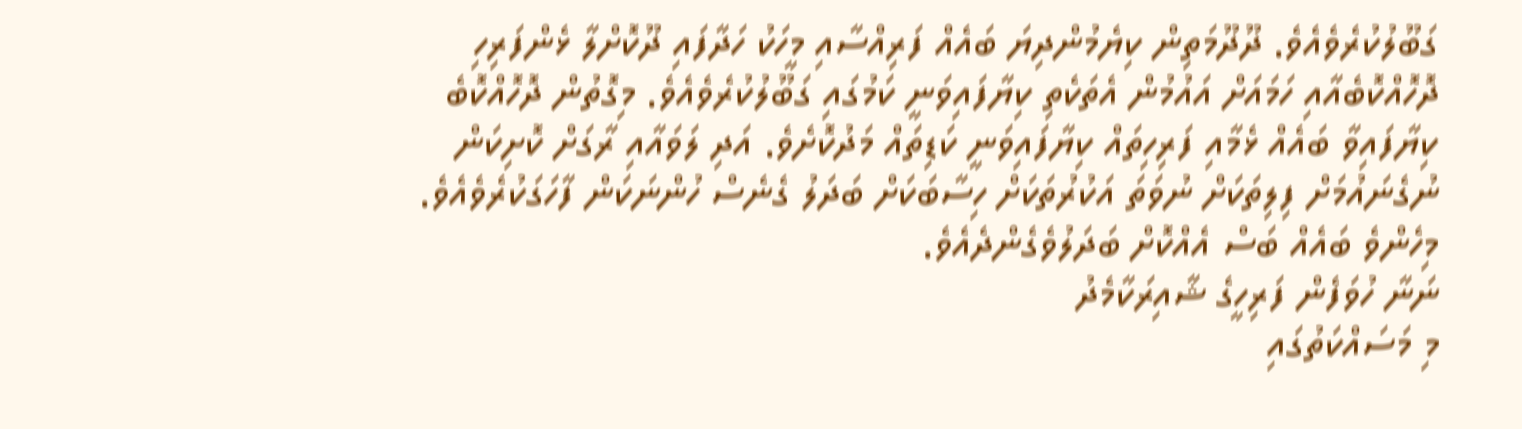ގަބޫލުކުރެވެއެވެ. ދޫދޫމަތިން ކިޔެމުންދިޔަ ބައެއް ފަރިއްސާއި މީހަކު ހަދާފައި ދޫކޮށްލާ ޅެންފަރިހި ދޮހޮއްކޮބެއާއި ހަމައަށް އައުމުން އެތަކެތި ކިޔާފައިވަނީ ކަމުގައި ގަބޫލުކުރެވެއެވެ. މިގޮތުން ދޮހޮއްކޮބެ ކިޔާފައިވާ ބައެއް ޅެމާއި ފަރިހިތައް ކިޔާފައިވަނީ ކަޑިތައް މަދުކޮށެވެ. އަދި ލަވައާއި ރާގަށް ކޮށިކަން ނުގެނައުމަށް ފިލިތަކަށް ނުވަތަ އަކުރުތަކަށް ހިސާބަކަށް ބަދަލު ގެނެސް ހުންނަކަން ފާހަގަކުރެވެއެވެ. މިހެންވެ ބައެއް ބަސް އެއްކޮށް ބަދަލުވެގެންދެއެވެ.
ނަނާ ހުވަފެން ފަރިހީގެ ޝާއިރަކާމެދު
މި މަސައްކަތުގައި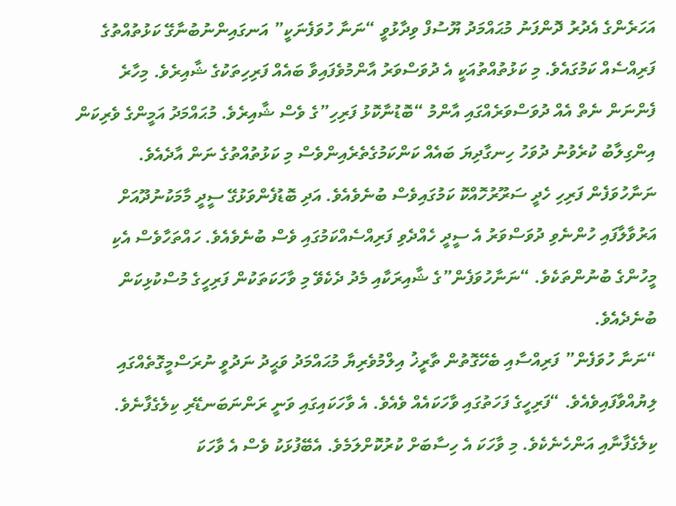އަހަރެންގެ އެދުރު ދޮންފަނު މުޙައްމަދު ޔޫސުފް ވިދާޅުވީ “ނަނާ ހުވަފެނަކީ” އަނގައިންނުބުނާގޭ ކަޅުތުއްތުގެ ފަރިއްސެއް ކަމުގައެވެ. މި ކަޅުތުއްތުއަކީ އެ ދުވަސްވަރު އާންމުވެފައިވާ ބައެއް ފަރިހިތަކުގެ ޝާއިރެވެ. މިހާރެ ފެންނަން ނެތް އެއް ދުވަސްވަރެއްގައި އާންމު “ބޮޑުނާކޮޅު ފަރިހި”ގެ ވެސް ޝާއިރެވެ. މުޙައްމަދު އަމީންގެ ވެރިކަން އިންގިލާބު ކުރެވުނު ދުވަހު ހިނގާދިޔަ ބައެއް ކަންކަމުގެތެރެއިންވެސް މި ކަޅުތުއްތުގެ ނަން އާދެއެވެ. ނަނާހުވަފެން ފަރިހި ހެދީ ސަރޫރުހޮއްކޮ ކަމުގައިވެސް ބުނެވެއެވެ. އަދި ބޮޑުފެންވަޅުގޭ ސީދީ މާމަކުނުދޫއަށް އަރުވާލާފައި ހުންނެވި ދުވަސްވަރު އެ ސީދީ ހެއްދެވި ފަރިއްސެއްކަމުގައި ވެސް ބުނެވެއެވެ. ހައްތަހާވެސް އެކި މީހުންގެ ބުނުންތަކެވެ. “ނަނާހުވަފެން”ގެ ޝާއިރަކާއި މެދު ދެކެވޭ މި ވާހަކަތަކުން ފަރިހީގެ މުސްކުޅިކަން ބުނެދެއެވެ.
“ނަނާ ހުވަފެން” ފަރިއްސާއި ބެހޭގޮތުން ތާރީޚު އިލްމުވެރިޔާ މުޙައްމަދު ވަޙީދު ނަދުވީ ނުރަސްމީގޮތެއްގައި ލިޔުއްވާފައިވެއެވެ. “ފަރިހީގެ ފަހަތުގައި ވާހަކައެއް ވެއެވެ. އެ ވާހަކައިގައި ވަނީ ރަންނަބަނޑޭރި ކިލެގެފާނެވެ. ކިލެގެފާނާއި އަންހެނެކެވެ. މި ވާހަކަ އެ ހިސާބަށް ކުރުކޮށްލަމެވެ. އެބޭފުޅަކު ވެސް އެ ވާހަކަ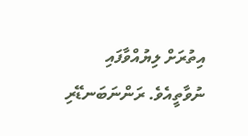އިތުރަށް ލިޔުއްވާފައި ނުވާތީއެވެ. ރަންނަބަނޑޭރި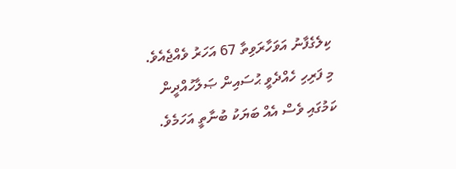ކިލެގެފާނު އަވަހާރަވިތާ 67 އަހަރު ވެއްޖެއެވެ. މި ފަރިހި ހެއްދެވީ ޙުސައިން ޞަލާހުއްދީން ކަމުގައި ވެސް އެއް ބަޔަކު ބުނާތީ އަހަމެވެ.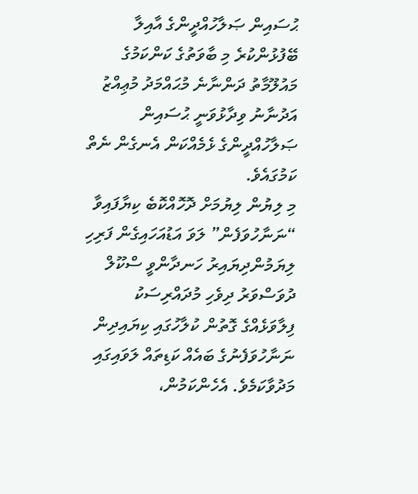ޙުސައިން ޞަލާހުއްދީންގެ އާއިލާ ބޭފުޅުންކުރެ މި ބާވަތުގެ ކަންކަމުގެ މައުލޫމާތު ދަންނާނެ މުޙައްމަދު މުޢިއްޒު އަދުނާނު ވިދާޅުވަނީ ޙުސައިން ޞަލާހުއްދީންގެ ޅެމެއްކަން އެނގެން ނެތް ކަމުގައެވެ.
މި ލިޔުން ލިޔުމަށް ދޮހޮއްކޮބެ ކިޔާފައިވާ “ނަނާހުވަފެން” ލަވަ އަޑުއަހައިގެން ފަރިހި ލިޔަމުންދިޔައިރު ހަނދާންވީ ސްކޫލް ދުވަސްވަރު ދިވެހި މުދައްރިސަކު ފިލާވަޅެއްގެ ގޮތުން ކުލާހުގައި ކިޔައިދިން ނަނާހުވަފެނުގެ ބައެއް ކަޑިތައް ލަވައިގައި މަދުވާކަމެވެ. އެހެންކަމުން،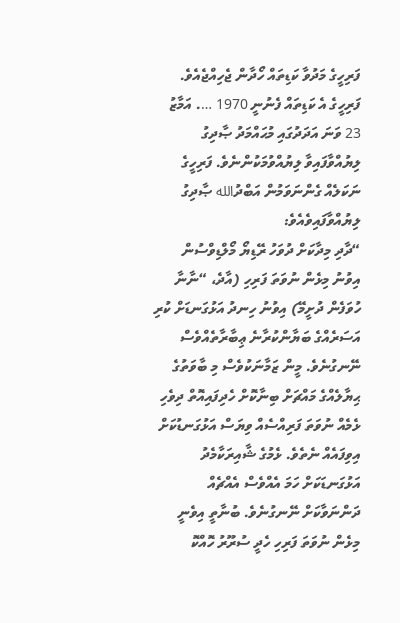ފަރިހީގެ މަދުވާ ކަޑިތައް ހޯދާން ޖެހިއްޖެއެވެ. ފަރިހީގެ އެ ކަޑިތައް ފެނުނީ 1970 …. އަމާޒު 23 ވަނަ އަދަދުގައި މުޙައްމަދު ޞާދިގު ލިޔުއްވާފައިވާ ލިޔުއްވުމަކުންނެވެ. ފަރިހީގެ ނަކަލެއް ގެންނަވަމުން އަބްދުالله ޞާދިގު ލިޔުއްވާފައިވެއެވެ:
“ދާދި މިދާކަށް ދުވަހު ރޭޑިޔޯ މޯލްޑިވްސުން އިވުނު މިޅެން ނުވަތަ ފަރިހި (އާދެ، “ނާނާ ހުވަފެން ދުށީމޭ) އިވުނު ހިނދު އަޅުގަނޑަށް ކުރި އަސަރެއްގެ ބަޔާންކުރާނެ ޢިބާރާތެއްވެސް ނޭނގުނެވެ. މީން ޒަމާނަކުވެސް މި ބާވަތުގެ ޙިޔާލެއްގެ މައްޗަށް ބިނާކޮށް ހެދިފައިއޮތް ދިވެހި ޅެމެއް ނުވަތަ ފަރިއްސެއް ވިޔަސް އަޅުގަނޑުކަށް އިވިފައެއް ނެތެވެ. ޅެމުގެ ޝާއިރަކާމެދު އަޅުގަނޑަކަށް ހަމަ އެއްވެސް އެއްޗެއް ދަންނަވާކަށް ނޭނގުނެވެ. ބުނާތީ އިވެނީ މިޅެން ނުވަތަ ފަރިހި ހެދީ ސުރޫރު ހޮއްކޮ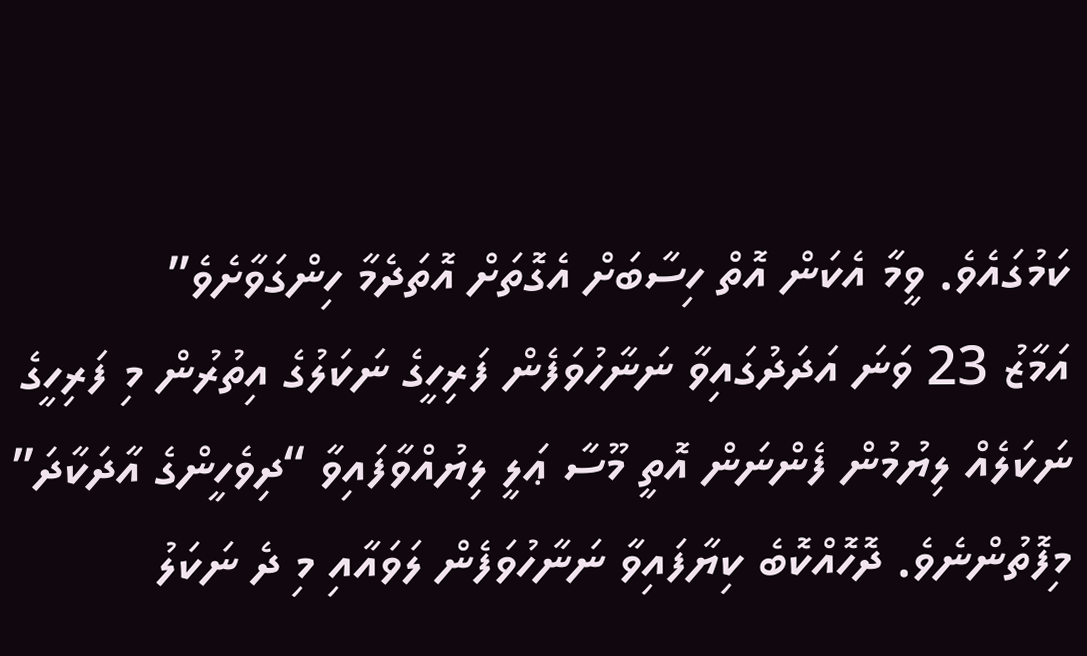ކަމުގައެވެ. ވީމާ އެކަން އޮތް ހިސާބަށް އެގޮތަށް އޮތަދެމާ ހިންގަވާށެވެ”
އަމާޒު 23 ވަނަ އަދަދުގައިވާ ނަނާހުވަފެން ފަރިހީގެ ނަކަލުގެ އިތުރުން މި ފަރިހީގެ ނަކަލެއް ލިޔުމުން ފެންނަން އޮތީ މޫސާ ޢަލީ ލިޔުއްވާފައިވާ “ދިވެހީންގެ އާދަކާދަ” މިފޮތުންނެވެ. ދޮހޮއްކޮބެ ކިޔާފައިވާ ނަނާހުވަފެން ލަވައާއި މި ދެ ނަކަލު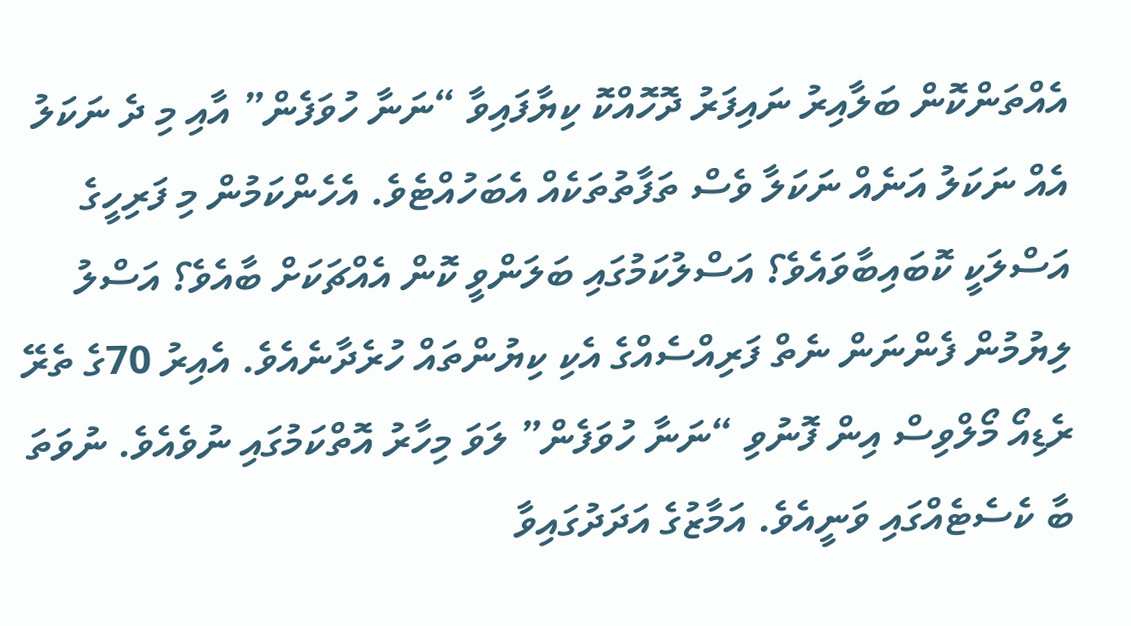އެއްތަންކޮން ބަލާއިރު ނައިފަރު ދޮހޮއްކޮ ކިޔާފައިވާ “ނަނާ ހުވަފެން” އާއި މި ދެ ނަކަލު އެއް ނަކަލު އަނެއް ނަކަލާ ވެސް ތަފާތުތަކެއް އެބަހުއްޓެވެ. އެހެންކަމުން މި ފަރިހީގެ އަސްލަކީ ކޮބައިބާވައެވެ؟ އަސްލުކަމުގައި ބަލަންވީ ކޮން އެއްޗަކަށް ބާއެވެ؟ އަސްލު ލިޔުމުން ފެންނަން ނެތް ފަރިއްސެއްގެ އެކި ކިޔުންތައް ހުރެދާނެއެވެ. އެއިރު 70ގެ ތެރޭ ރެޑިއޯ މޯލްވިސް އިން ފޮނުވި “ނަނާ ހުވަފެން” ލަވަ މިހާރު އޮތްކަމުގައި ނުވެއެވެ. ނުވަތަ ބާ ކެސެޓެއްގައި ވަނީއެވެ. އަމާޒުގެ އަދަދުގައިވާ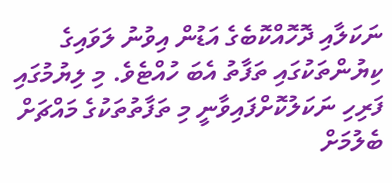ނަކަލާއި ދޮހޮއްކޮބެގެ އަޑުން އިވުނު ލަވައިގެ ކިޔުންތަކުގައި ތަފާތު އެބަ ހުއްޓެވެ. މި ލިޔުމުގައި ފަރިހި ނަކަލުކޮށްފައިވާނީ މި ތަފާތުތަކުގެ މައްޗަށް ބެލުމަށް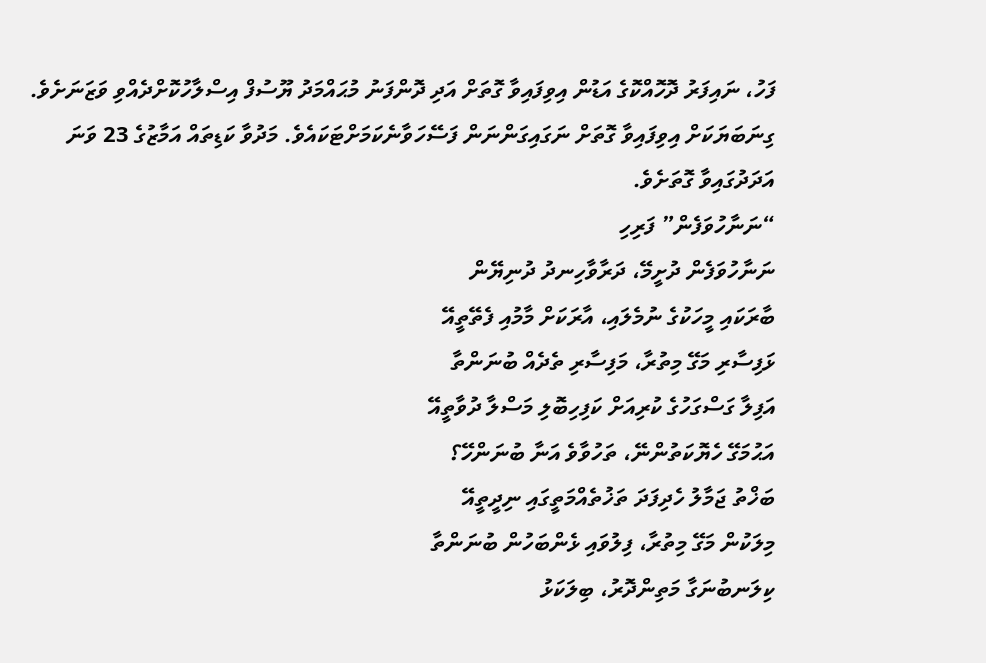ފަހު، ނައިފަރު ދޮހޮއްކޮގެ އަޑުން އިވިފައިވާ ގޮތަށް އަދި ދޮންފަނު މުޙައްމަދު ޔޫސުފް އިސްލާހުކޮށްދެއްވި ވަޒަނަށެވެ. ގިނަބަޔަކަށް އިވިފައިވާ ގޮތަށް ނަގައިގަންނަން ފަސޭހަވާނެކަމަށްޓަކައެވެ. މަދުވާ ކަޑިތައް އަމާޒުގެ 23 ވަނަ އަދަދުގައިވާ ގޮތަށެވެ.
“ނަނާހުވަފެން” ފަރިހި
ނަނާހުވަފެން ދުށީމޭ، ދަރާވާހިނދު ދުނިޔޭން
ބާރަކައި މީހަކުގެ ނުމެލައި، އާރަކަށް މާމުއި ފެތޭތީއޭ
ޅަފިސާރި މަގޭ މިތުރާ، މަފިސާރި ތެދެއް ބުނަންތާ
އަފިލާ ގަސްގަހުގެ ކުރިއަށް ކަފިހިބޮލި މަސްލާ ދުވާތީއޭ
އަޙުމަގޭ ހެޔޮކަތުންނޭ، ތަހުވާވެ އަނާ ބުނަންހޭ؟
ބަޚްތު ޖަމާލު ހެދިފަދަ ތަޚުތެއްމަތީގައި ނިދީތީއޭ
މިލަކުން މަގޭ މިތުރާ، ފިލުވައި ޅެންބަހުން ބުނަންތާ
ކިލަނބުނަގާ މަތިންދޮރު، ބިލަކަޅު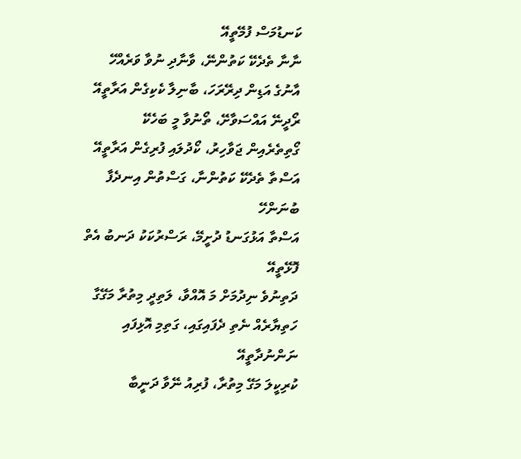ކަނޑުމަސް ފުމޭތީއޭ
ނާނާ ތެދެކޭ ކަތުންނޭ، ވާނާދި ނުވާ ވަރެއްހޭ
އާނުގެ އަޑިން ދިރޭރަހަ، ބާނިލާ ކެކިގެން އަރާތީއޭ
ރޯދީނޭ އައްސަވާށޭ، ތޯނުވާ މީ ބަހެކޭ
ގޯތިތެރެއިން ޖަވާހިރު، ކޯދުލައި ފުރިގެން އަރާތީއޭ
އަސްތާ ތެދެކޭ ކަތުންނާ، ގަސްތުން އިނދެފާ ބުނަންހޭ
އަސްތާ އަޅުގަނޑު ދުށީމޭ، ރަސްރުކަކު ދަނބު އެތް ފޮޅޭތީއޭ
ދަތިނުވެ ނިދުމަށް މަ އޮއްވާ، ލަތިދީ މިތުރާ މަގޭގާ
ހަތިޔާރެއް ނެތި ދެފައިގައި، ގަތިމި އޮޅިފައި ނަންނުދާތީއޭ
ކުރިކީލަ މަގޭ މިތުރާ، ފުރިއު ނޭވާ ދަނީބާ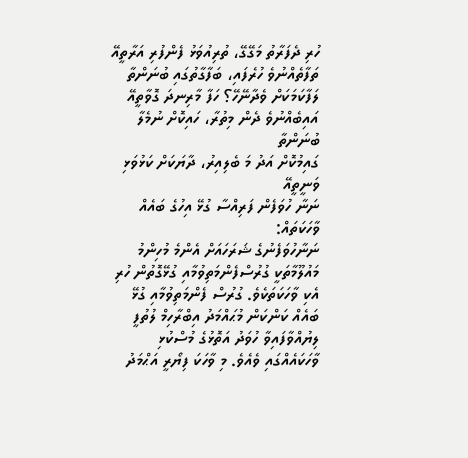ހުރި ދެފަރާތު މަގޭގޭ، ތުރިއުވަޅު ފެންފުރި އަރާތީއޭ
ތަފާތެއްނުވެ ހުރެފައި، ބަފާގާތުގައި ބުނަންތާ
ލަފާކަމަކަށް ވެދާނޭހޭ؟ ހަފާ މާރިނދަ ގޮވާތީއޭ
އައިބެއްނުވެ ދެން މިތުރާ، ހައިކޮށް ނުމެލާ ބުނަންތާ
ގައިމުކޮށް އަދު މަ ބެލިއިރު، ދާޔަކަށް ކަޅުވަޅި ވަނީތީއޭ
ނަނާ ހުވަފެން ފަރިއްސާ ގުޅޭ އިހުގެ ބައެއް ވާހަކަތައް:
ނަނާހުވަފެނުގެ ޝަރަހައަށް އެންމެ މުހިންމު މައުލޫމާތަކީ ގުރުސްފެންމަތިވުމާއި ގުޅޭގޮތުން ހުރި އެކި ވާހަކަތަކެވެ. ގުރުސް ފެންމަތިވުމާއި ގުޅޭ ބައެއް ކަންކަން މުޙައްމަދު އިބްރާހިމް ލުތުފީ ލިޔުއްވާފައިވާ ހުވަދު އަތޮޅުގެ މުސްކުޅި ވާހަކައެއްގައި ވެއެވެ. މި ވާހަކަ ފިޔޯރީ އަޙްމަދު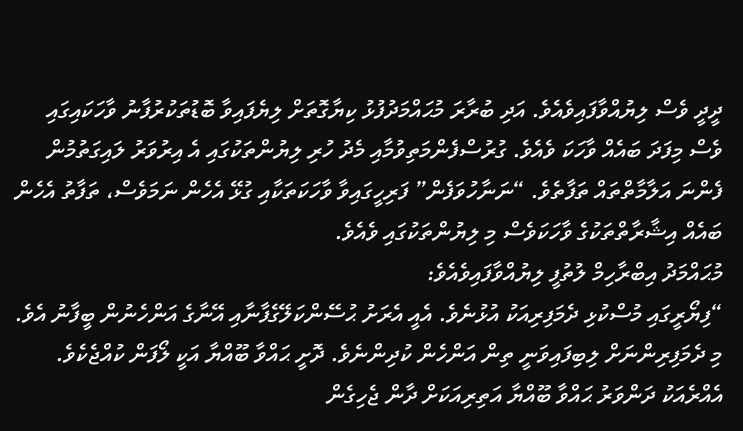ދީދީ ވެސް ލިޔުއްވާފައިވެއެވެ. އަދި ބުރާރަ މުޙައްމަދުފުޅު ކިޔާގޮތަށް ލިޔެފައިވާ ބޮޑުތަކުރުފާނު ވާހަކައިގައި ވެސް މިފަދަ ބައެއް ވާހަކަ ވެއެވެ. ގުރުސްފެންމަތިވުމާއި މެދު ހުރި ލިޔުންތަކުގައި އެ އިރުވަރު ލައިގަތުމުން ފެންނަ އަލާމާތްތައް ތަފާތެވެ. “ނަނާހުވަފެން” ފަރިހީގައިވާ ވާހަކަތަކާއި ގުޅޭ އެހެން ނަމަވެސް، ތަފާތު އެހެން ބައެއް އިޝާރާތްތަކުގެ ވާހަކަވެސް މި ލިޔުންތަކުގައި ވެއެވެ.
މުޙައްމަދު އިބްރާހިމް ލުތުފީ ލިޔުއްވާފައިވެއެވެ:
“ފިޔޯރީގައި މުސްކުޅި ދެމަފިރިއަކު އުޅުނެވެ. އެއީ އެރަށު ޙުސޭންކަލޭގެފާނާއި އޭނާގެ އަންހެނުން ބީފާނު އެވެ. މި ދެމަފިރިންނަށް ލިބިފައިވަނީ ތިން އަންހެން ކުދިންނެވެ. ދޮށީ ޙައްވާ ބޫއްޔާ އަކީ ލޯފަން ކުއްޖެކެވެ. އެއްރެއަކު ދަންވަރު ޙައްވާ ބޫއްޔާ އަތިރިއަކަށް ދާން ޖެހިގެން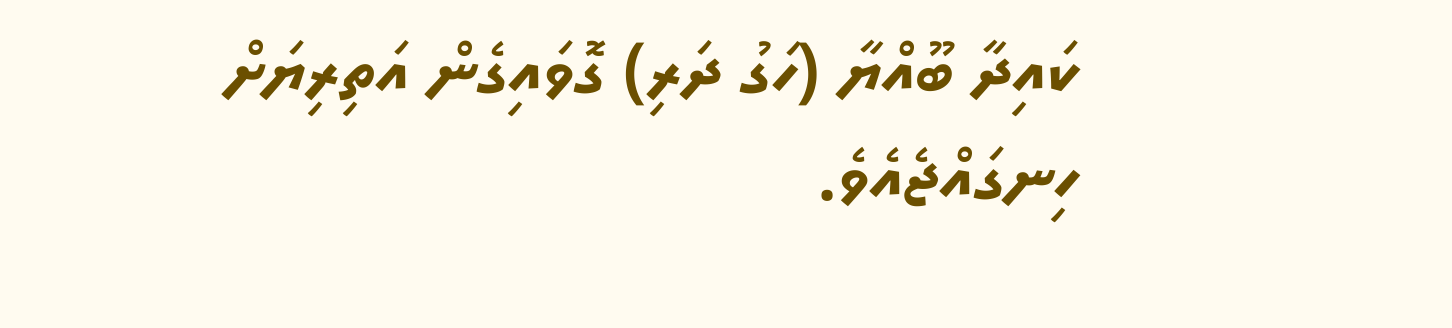ކައިދާ ބޫއްޔާ (ހަގު ދަރި) ގޮވައިގެން އަތިރިޔަށް ހިނގައްޖެއެވެ.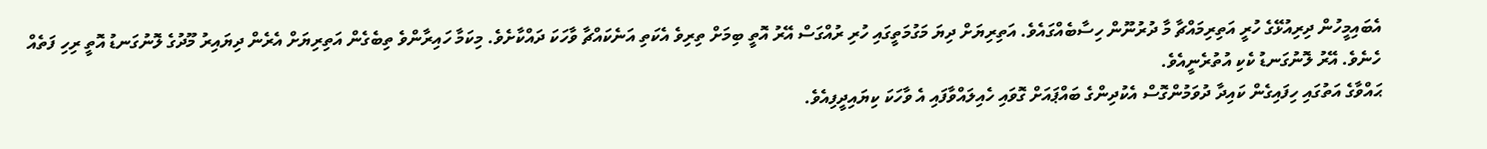އެބައިމީހުން ދިރިއުޅޭގެ ހުރީ އަތިރިމައްޗާ މާ ދުރުނޫން ހިސާބެއްގައެވެ. އަތިރިޔަށް ދިޔަ މަގުމަތީގައި ހުރި ރުއްގަސް އޭރު އޮތީ ބިމަށް ތިރިވެ އެކަތި އަނެކައްޗާ ވާހަކަ ދައްކާށެވެ. މިކަމާ ހައިރާންވެ ތިބެގެން އަތިރިޔަށް އެރެން ދިޔައިރު މޫދުގެ ލޮނުގަނޑު އޮތީ ރިހި ފަތެއް ހެނެވެ. އޭރު ލޮނުގަނޑު ކެކި އުތުރެނީއެވެ.
ޙައްވާގެ އަތުގައި ހިފައިގެން ކައިދާ ދުވަމުންގޮސް އެކުދިންގެ ބައްޕައަށް ގޮވައި ހެއިލައްވާފައި އެ ވާހަކަ ކިޔައިދީފިއެވެ.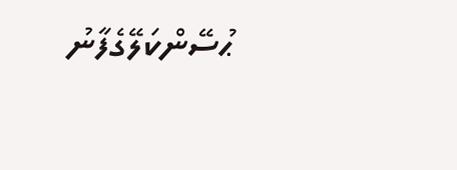ޙުސޭންކަލޭގެފާނު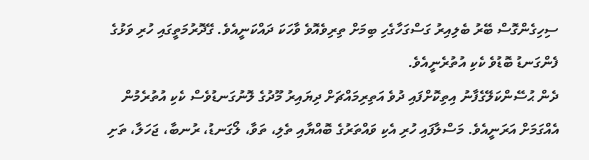ސިހިގެންގޮސް ބޭރު ބެލިއިރު ގަސްގަހާގެހި ބިމަށް ތިރިވެއޮވެ ވާހަކަ ދައްކަނީއެވެ. ގޭދޮރުމަތީގައި ހުރި ވަޅުގެ ފެންގަނޑު ބޮޑުވެ ކެކި އުތުރެނީއެވެ.
ދެން ޙުސޭންކަލޭގެފާނު އިތިކޮށްފައި ދުވެ އަތިރިމައްޗަށް ދިޔައިރު މޫދުގެ ލޮނުގަނޑުވެސް ކެކި އުތުރެމުން އެއްގަމަށް އަރަނީއެވެ. މަސްލާފައި ހުރި އެކި ވައްތަރުގެ ބޮއްޔާއި ތެލި، ތަވާ، ލޯގަނޑު، ރުނބާ، ޖަހަލާ، ތަށި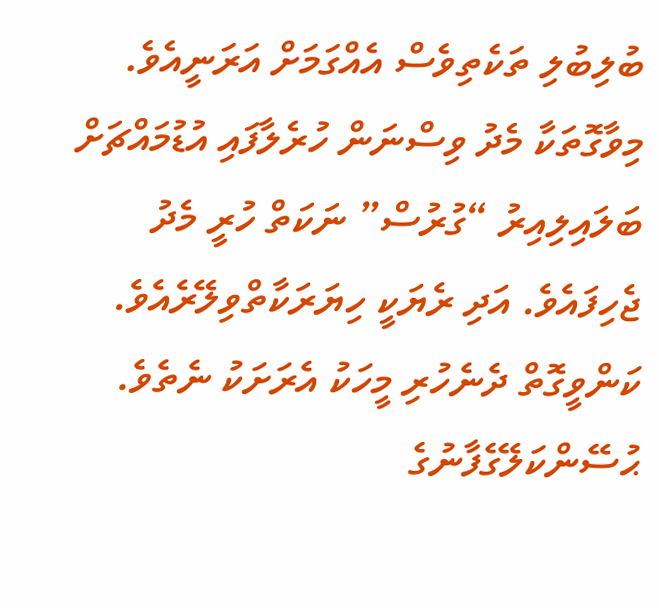ބުލިބުލި ތަކެތިވެސް އެއްގަމަށް އަރަނީއެވެ. މިވާގޮތަކާ މެދު ވިސްނަން ހުރެލާފައި އުޑުމައްޗަށް ބަލައިލިއިރު “ގުރުސް” ނަކަތް ހުރީ މެދު ޖެހިފައެވެ. އަދި ރެޔަކީ ހިޔަރަކާތްވިލޭރެއެވެ.
ކަންވީގޮތް ދެނެހުރި މީހަކު އެރަށަކު ނެތެވެ. ޙުސޭންކަލޭގެފާނުގެ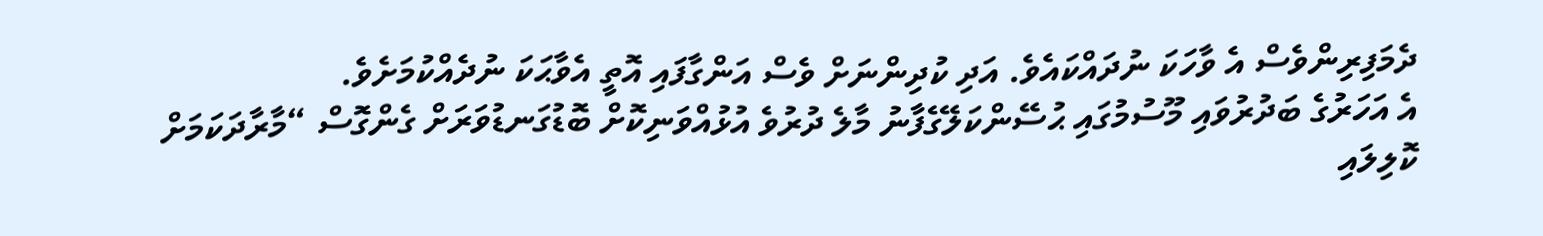ދެމަފިރިންވެސް އެ ވާހަކަ ނުދައްކައެވެ. އަދި ކުދިންނަށް ވެސް އަންގާފައި އޮތީ އެވާޙަކަ ނުދެއްކުމަށެވެ.
އެ އަހަރުގެ ބަދުރުވައި މޫސުމުގައި ޙުސޭންކަލޭގެފާނު މާލެ ދުރުވެ އުޅުއްވަނިކޮށް ބޮޑުގަނޑުވަރަށް ގެންގޮސް “މާރާދަކަމަށް ކޮލިލައި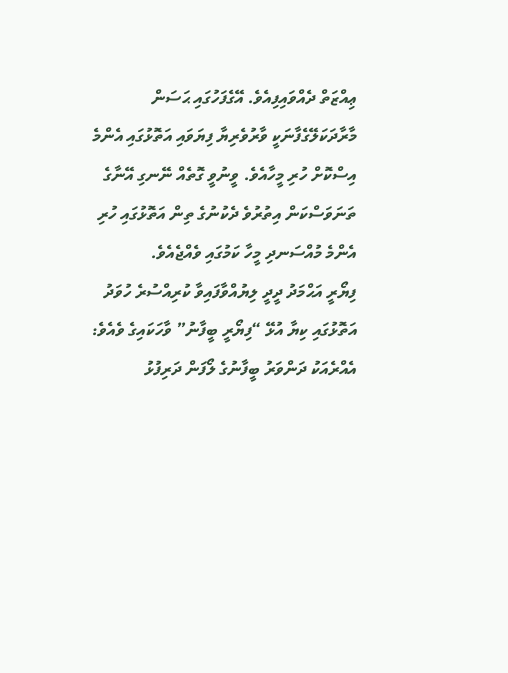ޢިއްޒަތް ދެއްވައިފިއެވެ. އޭގެފަހުގައި ޙަސަން މާރާދަކަލޭގެފާނަކީ ވާރުވެރިޔާ ފިޔަވައި އަތޮޅުގައި އެންމެ އިސްކޮށް ހުރި މީހާއެވެ. ވީނުވީ ގޮތެއް ނޭނގި އޭނާގެ ތަނަވަސްކަން އިތުރުވެ ދެކުނުގެ ތިން އަތޮޅުގައި ހުރި އެންމެ މުއްސަނދި މީހާ ކަމުގައި ވެއްޖެއެވެ.
ފިޔޯރީ އަޙްމަދު ދީދީ ލިޔުއްވާފައިވާ ކުރިއްސުރެ ހުވަދު އަތޮޅުގައި ކިޔާ އުޅޭ “ފިޔޯރީ ބީފާނު” ވާހަކައިގެ ވެއެވެ:
އެއްރެއަކު ދަންވަރު ބީފާނުގެ ލޯފަން ދަރިފުޅު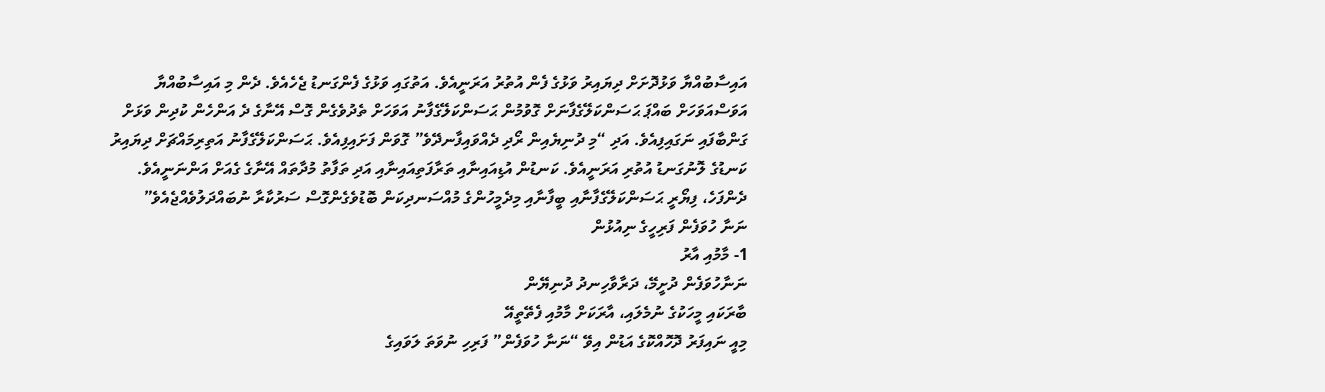އައިސާބުއްޔާ ވަޅުދޮށަށް ދިޔައިރު ވަޅުގެ ފެން އުތުރު އަރަނީއެވެ. އަތުގައި ވަޅުގެ ފެންގަނޑު ޖެހެއެވެ. ދެން މި އައިސާބުއްޔާ އަވަސްއަވަހަށް ބައްޕަ ޙަސަންކަލޭގެފާނަށް ގޮވުމުން ޙަސަންކަލޭގެފާނު އަވަހަށް ތެދުވެގެން ގޮސް އޭނާގެ ދެ އަންހެން ކުދިން ވަޅަށް ގަންބާފައި ނަގައިފިއެވެ. އަދި “މި ދުނިޔެއިން ރޯދި ދެއްވައިފާނދޭވެ” ގޮވަން ފަށައިފިއެވެ. ޙަސަންކަލޭގެފާނު އަތިރިމައްޗަށް ދިޔައިރު ކަނޑުގެ ލޮނުގަނޑު އުތުރި އަރަނީއެވެ. ކަނޑުން އުޑިއައިނާއި ތަރާފަތިއައިނާއި އަދި ތަފާތު މުދާތައް އޭނާގެ ގެއަށް އަންނަނީއެވެ.
ދެންފަހެ، ފިޔޯރީ ޙަސަންކަލޭގެފާނާއި ބީފާނާއި މިދެމީހުންގެ މުއްސަނދިކަން ބޮޑުވެގެންގޮސް ސަރުކާރާ ނުބައްދަލުވެއްޖެއެވެ”
ނަނާ ހުވަފެން ފަރިހީގެ ނިއުޅުން
1- މާމުއި އާރު
ނަނާހުވަފެން ދުށީމޭ، ދަރާވާހިނދު ދުނިޔޭން
ބާރަކައި މީހަކުގެ ނުމެލައި، އާރަކަށް މާމުއި ފެތޭތީއޭ
މިއީ ނައިފަރު ދޮހޮއްކޮގެ އަޑުން އިވޭ “ނަނާ ހުވަފެން” ފަރިހި ނުވަތަ ލަވައިގެ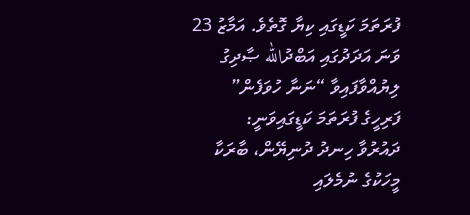ފުރަތަމަ ކަޑީގައި ކިޔާ ގޮތެވެ. އަމާޒު 23 ވަނަ އަދަދުގައި އަބްދުالله ޞާދިގު ލިޔުއްވާފައިވާ “ނަނާ ހުވަފެން” ފަރިހީގެ ފުރަތަމަ ކަޑީގައިވަނީ:
ދައުރުވާ ހިނދު ދުނިޔޭން، ބާރަކާ މީހަކުގެ ނުމެލައި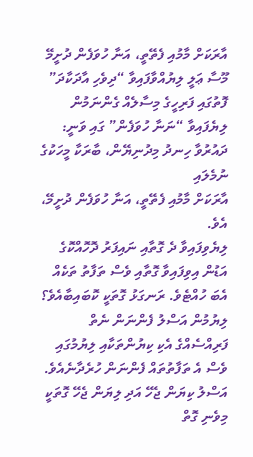އާރަކަށް މާމުއި ފެތޭތީ، އަނާ ހުވަފެން ދުށީމޭ
މޫސާ ޢަލީ ލިޔުއްވާފައިވާ “ދިވެހި އާދަކާދަ” ފޮތުގައި ފަރިހީގެ މިސާލެއް ގެންނަމުން ލިޔެފައިވާ “ނަނާ ހުވަފެން” ގައި ވަނީ:
ދައުރުވާ ހިނދު މިދުނިޔޭން، ބާރަކާ މީހަކުގެ ނުމެލައި
އާރަކަށް މާމުއި ފެތޭތީ، އަނާ ހުވަފެން ދުށީމޭ، އެވެ.
ލިޔެވިފައިވާ ދެ ގޮތާއި ނައިފަރު ދޮހޮއްކޮގެ އަޑުން އިވިފައިވާ ގޮތާއި ވެސް ތަފާތު ތަކެއް އެބަ ހުއްޓެވެ. ރަނގަޅު ގޮތަކީ ކޮބައިބާއެވެ؟ ލިޔުމުން އަސްލު ފެންނަން ނެތް ފަރިއްސެއްގެ އެކި ކިޔުންތަކާއި ލިޔުމުގައި ވެސް އެ ތަފާތުތައް ފެންނަން ހުރެދާނެއެވެ. އަސްލު ކިޔަން ޖެހޭ އަދި ލިޔަން ޖެހޭ ގޮތަކީ މިވެނި ގޮތް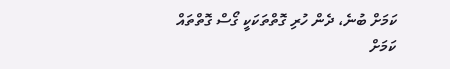ކަމަށް ބުނެ، ދެން ހުރި ގޮތްތަކަކީ ގޯސް ގޮތްތައް ކަމަށް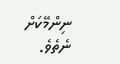ނިންމޭކަށް ނެތެވެ.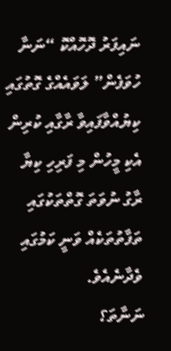ނައިފަރު ދޮހޮއްކޮ “ނަނާ ހުވަފެން” ލަވައެއްގެ ގޮތުގައި ކިޔުއްވާފައިވާ ރާގާއި ކުރިން އެކި މީހުން މި ފަރިހި ކިޔާ ރާގު ނުވަތަ ގޮތްތަކުގައި ތަފާތުތަކެއް ވަނީ ކަމުގައި ވެދާނެއެވެ.
ނަނާތަ؟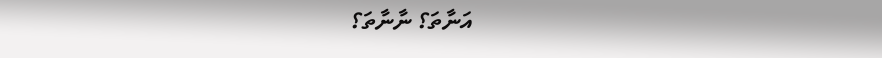އަނާތަ؟ ނާނާތަ؟